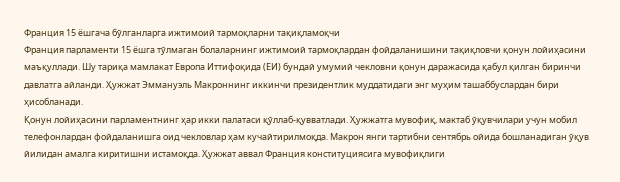Франция 15 ёшгача бўлганларга ижтимоий тармоқларни тақиқламоқчи
Франция парламенти 15 ёшга тўлмаган болаларнинг ижтимоий тармоқлардан фойдаланишини тақиқловчи қонун лойиҳасини маъқуллади. Шу тариқа мамлакат Европа Иттифоқида (ЕИ) бундай умумий чекловни қонун даражасида қабул қилган биринчи давлатга айланди. Ҳужжат Эммануэль Макроннинг иккинчи президентлик муддатидаги энг муҳим ташаббуслардан бири ҳисобланади.
Қонун лойиҳасини парламентнинг ҳар икки палатаси қўллаб-қувватлади. Ҳужжатга мувофиқ, мактаб ўқувчилари учун мобил телефонлардан фойдаланишга оид чекловлар ҳам кучайтирилмоқда. Макрон янги тартибни сентябрь ойида бошланадиган ўқув йилидан амалга киритишни истамоқда. Ҳужжат аввал Франция конституциясига мувофиқлиги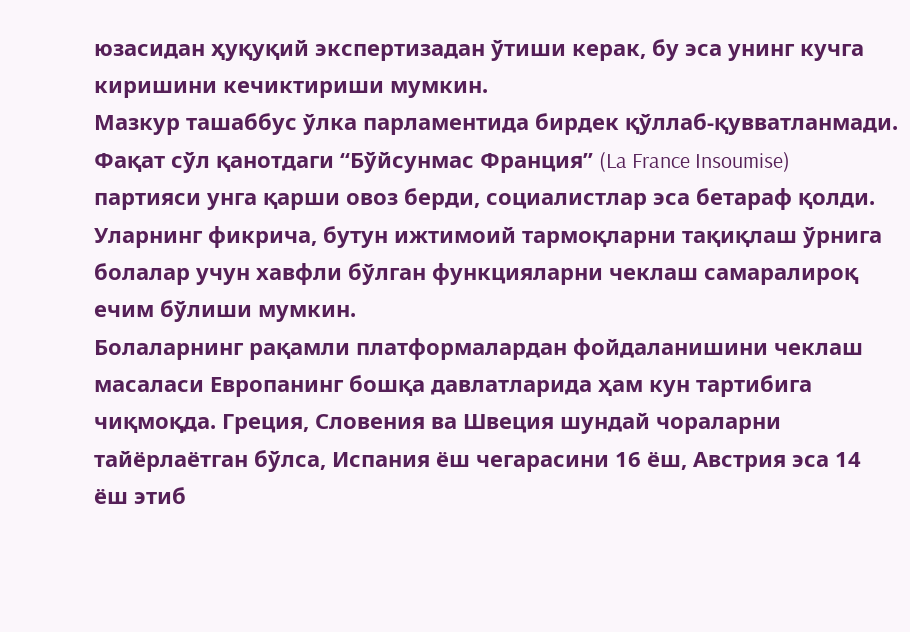юзасидан ҳуқуқий экспертизадан ўтиши керак, бу эса унинг кучга киришини кечиктириши мумкин.
Мазкур ташаббус ўлка парламентида бирдек қўллаб-қувватланмади. Фақат сўл қанотдаги “Бўйсунмас Франция” (La France Insoumise) партияси унга қарши овоз берди, социалистлар эса бетараф қолди. Уларнинг фикрича, бутун ижтимоий тармоқларни тақиқлаш ўрнига болалар учун хавфли бўлган функцияларни чеклаш самаралироқ ечим бўлиши мумкин.
Болаларнинг рақамли платформалардан фойдаланишини чеклаш масаласи Европанинг бошқа давлатларида ҳам кун тартибига чиқмоқда. Греция, Словения ва Швеция шундай чораларни тайёрлаётган бўлса, Испания ёш чегарасини 16 ёш, Австрия эса 14 ёш этиб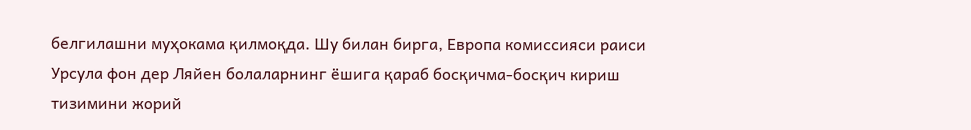белгилашни муҳокама қилмоқда. Шу билан бирга, Европа комиссияси раиси Урсула фон дер Ляйен болаларнинг ёшига қараб босқичма-босқич кириш тизимини жорий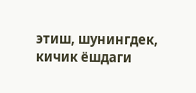этиш, шунингдек, кичик ёшдаги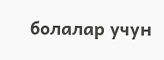болалар учун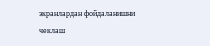экранлардан фойдаланишни чеклаш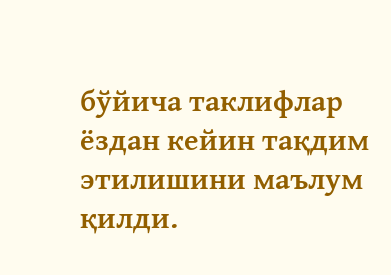бўйича таклифлар ёздан кейин тақдим этилишини маълум қилди.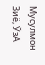Мусулмон Зиё, ЎзА